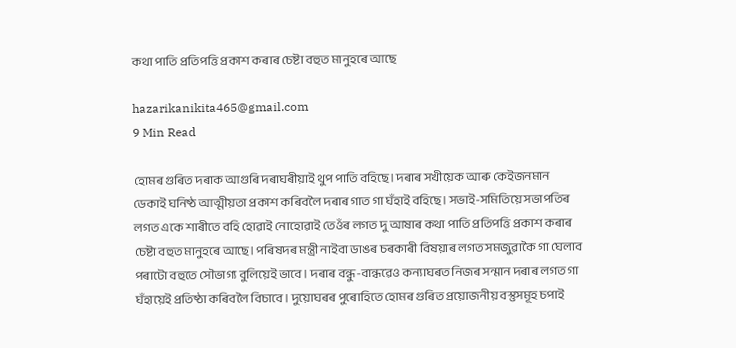কথা পাতি প্রতিপত্তি প্রকাশ কৰাৰ চেষ্টা বহুত মানুহৰে আছে

hazarikanikita465@gmail.com
9 Min Read

হোমৰ গুৰিত দৰাক আগুৰি দৰাঘৰীয়াই থুপ পাতি বহিছে। দৰাৰ সখীয়েক আৰু কেইজনমান ডেকাই ঘনিষ্ঠ আত্মীয়তা প্রকাশ কৰিবলৈ দৰাৰ গাত গা ঘঁহাই বহিছে। সভাই-সমিতিয়ে সভাপতিৰ লগত একে শাৰীতে বহি হোৱাই নোহোৱাই তেওঁৰ লগত দু আষাৰ কথা পাতি প্রতিপত্তি প্রকাশ কৰাৰ চেষ্টা বহুত মানুহৰে আছে। পৰিষদৰ মন্ত্রী নাইবা ডাঙৰ চৰকাৰী বিষয়াৰ লগত সমজুৱাকৈ গা ঘেলাব পৰাটো বহুতে সৌভাগ্য বুলিয়েই ভাবে। দৰাৰ বন্ধু-বান্ধৱেও কন্যাঘৰত নিজৰ সন্মান দৰাৰ লগত গা ঘঁহায়েই প্রতিষ্ঠা কৰিবলৈ বিচাবে। দুয়োঘৰৰ পুৰোহিতে হোমৰ গুৰিত প্রয়োজনীয় বস্তুসমূহ চপাই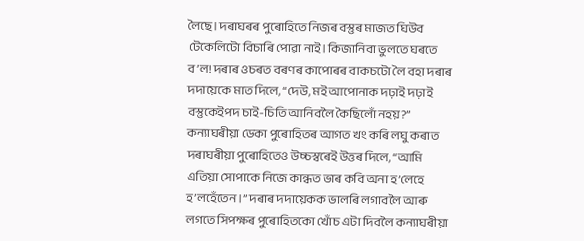লৈছে। দৰাঘৰৰ পুৰোহিতে নিজৰ বস্তুৰ মাজত ঘিউব টেকেলিটো বিচাৰি পোৱা নাই। কিজানিবা ভুলতে ঘৰতে ব’ল! দৰাৰ ওচৰত বৰণৰ কাপোৰৰ বাকচটো লৈ বহা দৰাৰ দদায়েকে মাত দিলে, “দেউ, মই আপোনাক দঢ়াই দঢ়াই বস্তুকেইপদ চাই-চিতি আনিবলৈ কৈছিলোঁ নহয়?” কন্যাঘৰীয়া ডেকা পুৰোহিতৰ আগত খং কৰি লঘু কৰাত দৰাঘৰীয়া পুৰোহিতেও উচ্চস্বৰেই উত্তৰ দিলে, “আমি এতিয়া সোপাকে নিজে কান্ধত ভাৰ কবি অনা হ’লেহে হ’লহেঁতেন।” দৰাৰ দদায়েকক ভালৰি লগাবলৈ আৰু লগতে সিপক্ষৰ পুৰোহিতকো খোঁচ এটা দিবলৈ কন্যাঘৰীয়া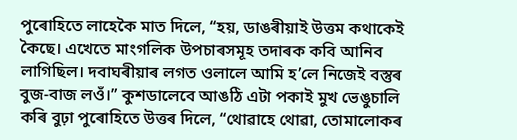পুৰোহিতে লাহেকৈ মাত দিলে, “হয়, ডাঙৰীয়াই উত্তম কথাকেই কৈছে। এখেতে মাংগলিক উপচাৰসমূহ তদাৰক কবি আনিব লাগিছিল। দবাঘৰীয়াৰ লগত ওলালে আমি হ’লে নিজেই বস্তুৰ বুজ-বাজ লওঁ।” কুশডালেবে আঙঠি এটা পকাই মুখ ভেঙুচালি কৰি বুঢ়া পুৰোহিতে উত্তৰ দিলে, “থোৱাহে থোৱা, তোমালোকৰ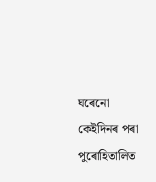ঘৰেনো কেইদিনৰ পৰা পুৰোহিতালিত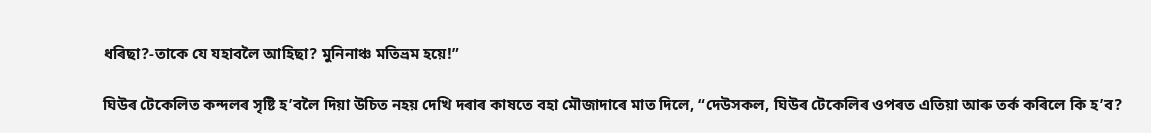ধৰিছা?-তাকে যে যহাবলৈ আহিছা? মুনিনাঞ্চ মতিভ্রম হয়ে!”

ঘিউৰ টেকেলিত কন্দলৰ সৃষ্টি হ’বলৈ দিয়া উচিত নহয় দেখি দৰাৰ কাষতে বহা মৌজাদাৰে মাত দিলে, “দেউসকল, ঘিউৰ টেকেলিৰ ওপৰত এতিয়া আৰু তৰ্ক কৰিলে কি হ’ব?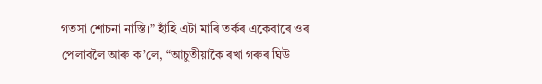গতসা শোচনা নাস্তি।” হাঁহি এটা মাৰি তৰ্কৰ একেবাৰে ওৰ পেলাবলৈ আৰু ক’লে, “আচুতীয়াকৈ ৰখা গৰুৰ ঘিউ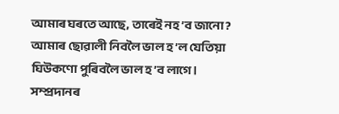আমাৰ ঘৰতে আছে, তাৰেই নহ’ব জানো? আমাৰ ছোৱালী নিবলৈ ভাল হ’ল যেতিয়া ঘিউকণো পুৰিবলৈ ভাল হ’ব লাগে। সম্প্ৰদানৰ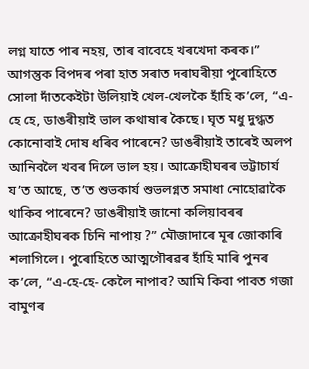লগ্ন যাতে পাৰ নহয়, তাৰ বাবেহে খৰখেদা কৰক।” আগন্তুক বিপদৰ পৰা হাত সৰাত দৰাঘৰীয়া পুৰোহিতে সোলা দাঁতকেইটা উলিয়াই খেল-খেলকৈ হাঁহি ক’লে, “এ- হে হে, ডাঙৰীয়াই ভাল কথাষাৰ কৈছে। ঘৃত মধু দুগ্ধত কোনোবাই দোষ ধৰিব পাৰেনে? ডাঙৰীয়াই তাৰেই অলপ আনিবলৈ খবৰ দিলে ভাল হয়। আক্রোহীঘৰৰ ভট্টাচাৰ্য য’ত আছে, ত’ত শুভকার্য শুভলগ্নত সমাধা নোহোৱাকৈ থাকিব পাৰেনে? ডাঙৰীয়াই জানো কলিয়াবৰৰ আক্রোহীঘৰক চিনি নাপায় ?” মৌজাদাৰে মূৰ জোকাৰি শলাগিলে। পুৰোহিতে আত্মগৌৰৱৰ হাঁহি মাৰি পুনৰ ক’লে, “এ-হে-হে- কেলৈ নাপাব? আমি কিবা পাবত গজা বামুণৰ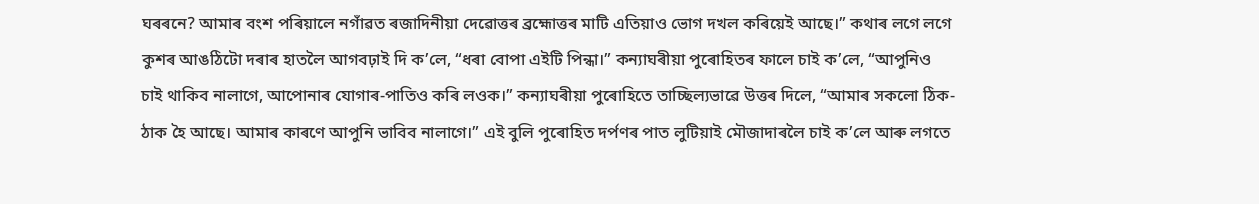ঘৰৰনে? আমাৰ বংশ পৰিয়ালে নগাঁৱত ৰজাদিনীয়া দেৱোত্তৰ ব্রহ্মোত্তৰ মাটি এতিয়াও ভোগ দখল কৰিয়েই আছে।” কথাৰ লগে লগে কুশৰ আঙঠিটো দৰাৰ হাতলৈ আগবঢ়াই দি ক’লে, “ধৰা বোপা এইটি পিন্ধা।” কন্যাঘৰীয়া পুৰোহিতৰ ফালে চাই ক’লে, “আপুনিও চাই থাকিব নালাগে, আপোনাৰ যোগাৰ-পাতিও কৰি লওক।” কন্যাঘৰীয়া পুৰোহিতে তাচ্ছিল্যভাৱে উত্তৰ দিলে, “আমাৰ সকলো ঠিক-ঠাক হৈ আছে। আমাৰ কাৰণে আপুনি ভাবিব নালাগে।” এই বুলি পুৰোহিত দর্পণৰ পাত লুটিয়াই মৌজাদাৰলৈ চাই ক’লে আৰু লগতে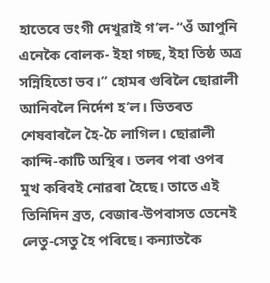হাতেবে ভংগী দেখুৱাই গ’ল- “ওঁ আপুনি এনেকৈ বোলক- ইহা গচ্ছ, ইহা তিষ্ঠ অত্র সন্নিহিতো ভব।” হোমৰ গুৰিলৈ ছোৱালী আনিবলৈ নির্দেশ হ’ল। ভিতৰত শেষবাৰলৈ হৈ-চৈ লাগিল। ছোৱালী কান্দি-কাটি অস্থিৰ। তলৰ পৰা ওপৰ মুখ কৰিবই নোৱৰা হৈছে। তাতে এই তিনিদিন ব্রত, বেজাৰ-উপবাসত তেনেই লেতু-সেতু হৈ পৰিছে। কন্যাতকৈ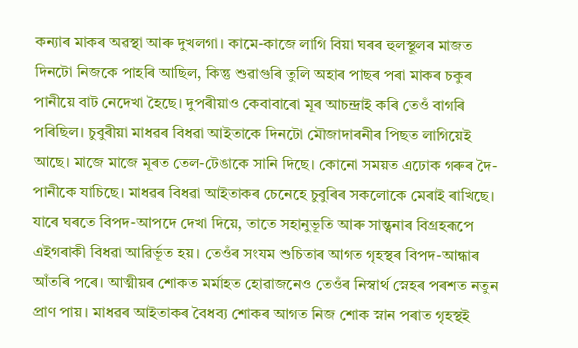কন্যাৰ মাকৰ অৱস্থা আৰু দুখলগা। কামে-কাজে লাগি বিয়া ঘৰৰ হুলস্থূলৰ মাজত দিনটো নিজকে পাহৰি আছিল, কিন্তু শুৱাগুৰি তুলি অহাৰ পাছৰ পৰা মাকৰ চকুৰ পানীয়ে বাট নেদেখা হৈছে। দুপৰীয়াও কেবাবাৰো মূৰ আচন্দ্ৰাই কৰি তেওঁ বাগৰি পৰিছিল। চুবুৰীয়া মাধৱৰ বিধৱা আইতাকে দিনটো মৌজাদাৰনীৰ পিছত লাগিয়েই আছে। মাজে মাজে মূৰত তেল-টেঙাকে সানি দিছে। কোনো সময়ত এঢোক গৰুৰ দৈ-পানীকে যাচিছে। মাধৱৰ বিধৱা আইতাকৰ চেনেহে চুবুৰিৰ সকলোকে মেৰাই ৰাখিছে। যাৰে ঘৰতে বিপদ-আপদে দেখা দিয়ে, তাতে সহানুভূতি আৰু সান্ত্বনাৰ বিগ্রহৰূপে এইগৰাকী বিধৱা আৱিৰ্ভূত হয়। তেওঁৰ সংযম শুচিতাৰ আগত গৃহস্থৰ বিপদ-আন্ধাৰ আঁতৰি পৰে। আত্মীয়ৰ শোকত মর্মাহত হোৱাজনেও তেওঁৰ নিস্বার্থ স্নেহৰ পৰশত নতুন প্রাণ পায়। মাধৱৰ আইতাকৰ বৈধব‍্য শোকৰ আগত নিজ শোক স্নান পৰাত গৃহস্থই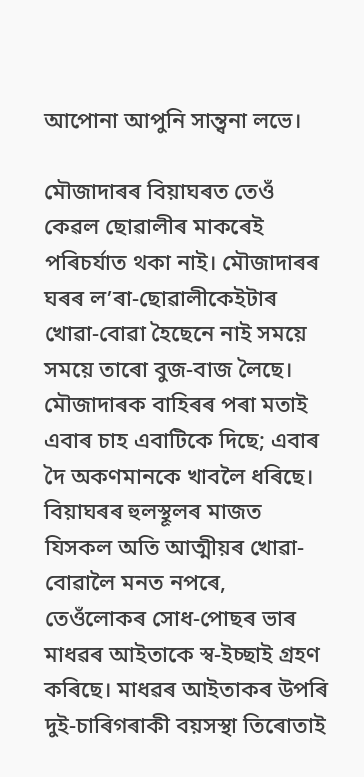আপোনা আপুনি সান্ত্বনা লভে।

মৌজাদাৰৰ বিয়াঘৰত তেওঁ কেৱল ছোৱালীৰ মাকৰেই পৰিচৰ্যাত থকা নাই। মৌজাদাৰৰ ঘৰৰ ল’ৰা-ছোৱালীকেইটাৰ খোৱা-বোৱা হৈছেনে নাই সময়ে সময়ে তাৰো বুজ-বাজ লৈছে। মৌজাদাৰক বাহিৰৰ পৰা মতাই এবাৰ চাহ এবাটিকে দিছে; এবাৰ দৈ অকণমানকে খাবলৈ ধৰিছে। বিয়াঘৰৰ হুলস্থূলৰ মাজত যিসকল অতি আত্মীয়ৰ খোৱা-বোৱালৈ মনত নপৰে, তেওঁলোকৰ সোধ-পোছৰ ভাৰ মাধৱৰ আইতাকে স্ব-ইচ্ছাই গ্রহণ কৰিছে। মাধৱৰ আইতাকৰ উপৰি দুই-চাৰিগৰাকী বয়সস্থা তিৰোতাই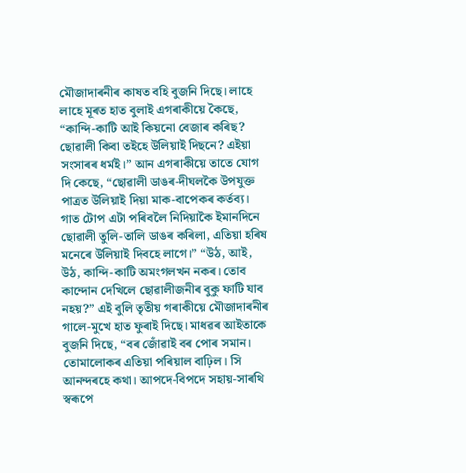মৌজাদাৰনীৰ কাষত বহি বুজনি দিছে। লাহে লাহে মূৰত হাত বুলাই এগৰাকীয়ে কৈছে, “কান্দি-কাটি আই কিয়নো বেজাৰ কৰিছ? ছোৱালী কিবা তইহে উলিয়াই দিছনে? এইয়া সংসাৰৰ ধৰ্মই।” আন এগৰাকীয়ে তাতে যোগ দি কেছে, “ছোৱালী ডাঙৰ-দীঘলকৈ উপযুক্ত পাত্রত উলিয়াই দিয়া মাক-বাপেকৰ কৰ্তব্য। গাত টোপ এটা পৰিবলৈ নিদিয়াকৈ ইমানদিনে ছোৱালী তুলি-তালি ডাঙৰ কৰিলা, এতিয়া হৰিষ মনেৰে উলিয়াই দিবহে লাগে।” “উঠ, আই, উঠ, কান্দি-কাটি অমংগলখন নকৰ। তোব কান্দোন দেখিলে ছোৱালীজনীৰ বুকু ফাটি যাব নহয়?” এই বুলি তৃতীয় গৰাকীয়ে মৌজাদাৰনীৰ গালে-মুখে হাত ফুৰাই দিছে। মাধৱৰ আইতাকে বুজনি দিছে, “বৰ জোঁৱাই বৰ পোৰ সমান। তোমালোকৰ এতিয়া পৰিয়াল বাঢ়িল। সি আনন্দৰহে কথা। আপদে-বিপদে সহায়-সাৰথি স্বৰূপে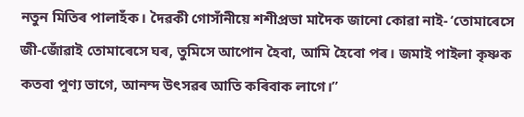নতুন মিতিৰ পালাহঁক। দৈৱকী গোসাঁনীয়ে শশীপ্রভা মাদৈক জানো কোৱা নাই- ‘তোমাৰেসে জী-জোঁৱাই তোমাৰেসে ঘৰ, তুমিসে আপোন হৈবা, আমি হৈবো পৰ। জমাই পাইলা কৃষ্ণক কতবা পুণ্য ভাগে, আনন্দ উৎসৱৰ আতি কৰিবাক লাগে।”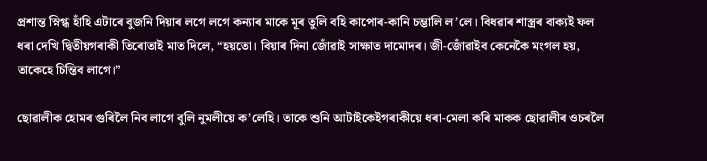প্রশান্ত স্নিগ্ধ হাঁহি এটাৰে বুজনি দিয়াৰ লগে লগে কন্যাৰ মাকে মূৰ তুলি বহি কাপোৰ-কানি চম্ভালি ল’লে। বিধৱাৰ শাস্ত্ৰৰ বাক্যই ফল ধৰা দেখি দ্বিতীয়গৰাকী তিৰোতাই মাত দিলে, “হয়তো। বিয়াৰ দিনা জোঁৱাই সাক্ষাত দামোদৰ। জী-জোঁৱাইব কেনেকৈ মংগল হয়, তাকেহে চিন্তিব লাগে।”

ছোৱালীক হোমৰ গুৰিলৈ নিব লাগে বুলি নুমলীয়ে ক’লেহি। তাকে শুনি আটাইকেইগৰাকীয়ে ধৰা-মেলা কৰি মাকক ছোৱালীৰ ওচৰলৈ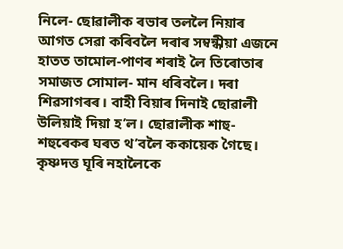নিলে- ছোৱালীক ৰভাৰ তললৈ নিয়াৰ আগত সেৱা কৰিবলৈ দৰাৰ সম্বন্ধীয়া এজনে হাতত তামোল-পাণৰ শৰাই লৈ তিৰোতাৰ সমাজত সোমাল- মান ধৰিবলৈ। দৰা শিৱসাগৰৰ। বাহী বিয়াৰ দিনাই ছোৱালী উলিয়াই দিয়া হ’ল। ছোৱালীক শাহু-শহুৰেকৰ ঘৰত থ’বলৈ ককায়েক গৈছে। কৃষ্ণদত্ত ঘূৰি নহালৈকে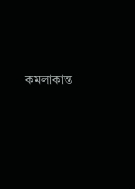কমলাকান্ত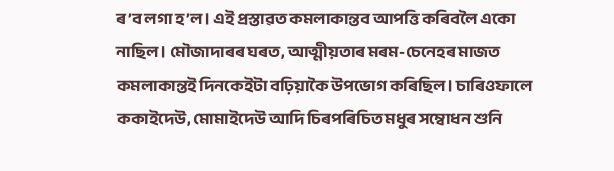ৰ’ব লগা হ’ল। এই প্রস্তাৱত কমলাকান্তব আপত্তি কৰিবলৈ একো নাছিল। মৌজাদাৰৰ ঘৰত, আত্মীয়তাৰ মৰম-চেনেহৰ মাজত কমলাকান্তই দিনকেইটা বঢ়িয়াকৈ উপভোগ কৰিছিল। চাৰিওফালে ককাইদেউ, মোমাইদেউ আদি চিৰপৰিচিত মধুৰ সম্বোধন শুনি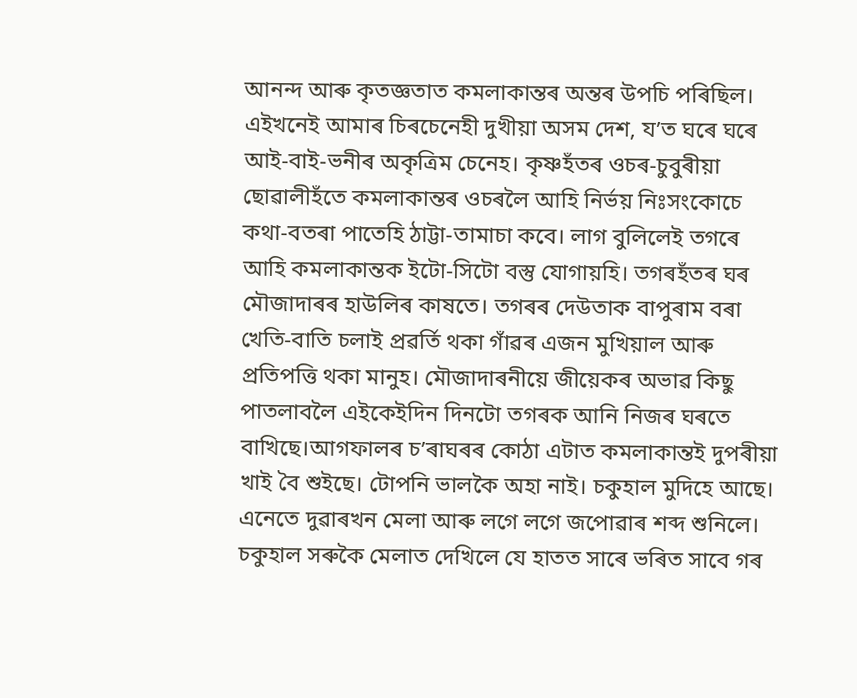আনন্দ আৰু কৃতজ্ঞতাত কমলাকান্তৰ অন্তৰ উপচি পৰিছিল। এইখনেই আমাৰ চিৰচেনেহী দুখীয়া অসম দেশ, য’ত ঘৰে ঘৰে আই-বাই-ভনীৰ অকৃত্রিম চেনেহ। কৃষ্ণহঁতৰ ওচৰ-চুবুৰীয়া ছোৱালীহঁতে কমলাকান্তৰ ওচৰলৈ আহি নির্ভয় নিঃসংকোচে কথা-বতৰা পাতেহি ঠাট্টা-তামাচা কবে। লাগ বুলিলেই তগৰে আহি কমলাকান্তক ইটো-সিটো বস্তু যোগায়হি। তগৰহঁতৰ ঘৰ মৌজাদাৰৰ হাউলিৰ কাষতে। তগৰৰ দেউতাক বাপুৰাম বৰা খেতি-বাতি চলাই প্ৰৱৰ্তি থকা গাঁৱৰ এজন মুখিয়াল আৰু প্রতিপত্তি থকা মানুহ। মৌজাদাৰনীয়ে জীয়েকৰ অভাৱ কিছু পাতলাবলৈ এইকেইদিন দিনটো তগৰক আনি নিজৰ ঘৰতে বাখিছে।আগফালৰ চ’ৰাঘৰৰ কোঠা এটাত কমলাকান্তই দুপৰীয়া খাই বৈ শুইছে। টোপনি ভালকৈ অহা নাই। চকুহাল মুদিহে আছে। এনেতে দুৱাৰখন মেলা আৰু লগে লগে জপোৱাৰ শব্দ শুনিলে। চকুহাল সৰুকৈ মেলাত দেখিলে যে হাতত সাৰে ভৰিত সাবে গৰ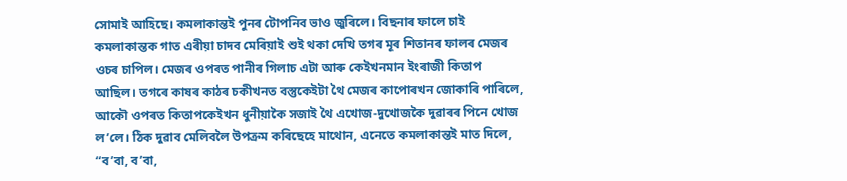সোমাই আহিছে। কমলাকান্তই পুনৰ টোপনিব ভাও জুৰিলে। বিছনাৰ ফালে চাই কমলাকান্তক গাত এৰীয়া চাদব মেৰিয়াই শুই থকা দেখি তগৰ মূৰ শিতানৰ ফালৰ মেজৰ ওচৰ চাপিল। মেজৰ ওপৰত পানীৰ গিলাচ এটা আৰু কেইখনমান ইংৰাজী কিতাপ আছিল। তগৰে কাষৰ কাঠৰ চকীখনত বস্তুকেইটা থৈ মেজৰ কাপোৰখন জোকাৰি পাৰিলে, আকৌ ওপৰত কিতাপকেইখন ধুনীয়াকৈ সজাই থৈ এখোজ-দুখোজকৈ দুৱাৰৰ পিনে খোজ ল’লে। ঠিক দুৱাব মেলিবলৈ উপক্ৰম কৰিছেহে মাথোন, এনেতে কমলাকান্তই মাত দিলে, “ব’বা, ব’বা,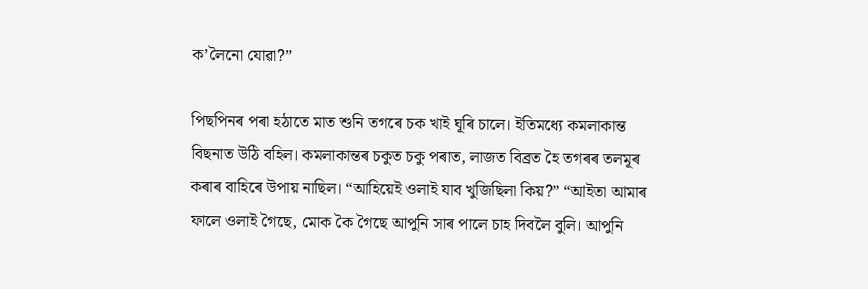ক’লৈনো যোৱা?”

পিছপিনৰ পৰা হঠাতে মাত শুনি তগৰে চক খাই ঘূৰি চালে। ইতিমধ্যে কমলাকান্ত বিছনাত উঠি বহিল। কমলাকান্তৰ চকুত চকু পৰাত, লাজত বিব্রত হৈ তগৰৰ তলমূৰ কৰাৰ বাহিৰে উপায় নাছিল। “আহিয়েই ওলাই যাব খুজিছিলা কিয়?” “আইতা আমাৰ ফালে ওলাই গৈছে, মোক কৈ গৈছে আপুনি সাৰ পালে চাহ দিবলৈ বুলি। আপুনি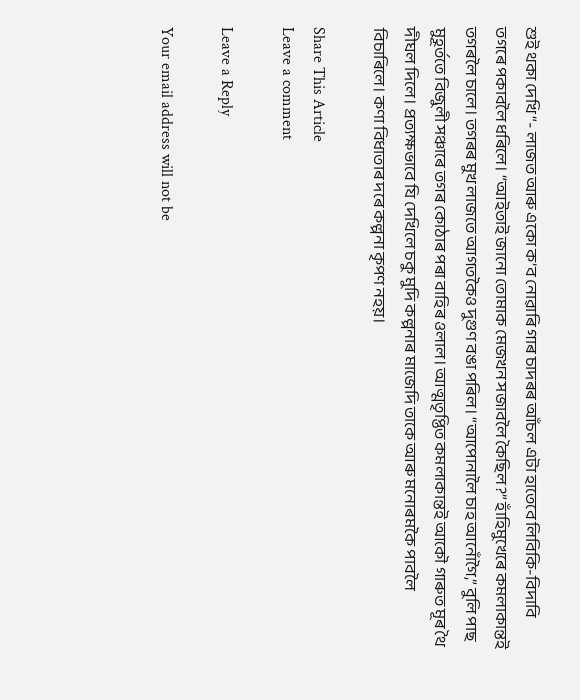শুই থকা দেখি “- লাজত আৰু একো ক’ব নোৱাৰি গাৰ চাদৰৰ আঁচল এটা হাতেবে লিবিকি-বিদাবি তগৰে পকাবলৈ ধৰিলে। “আইতাই জানো তোমাক মেজখন সজাবলৈ কৈছিল?” হাঁহিমুখেৰে কমলাকান্তই তগৰলৈ চালে। তগৰৰ মুখ লাজতে আগতকৈও দুগুণ বঙা পৰিল। “আপোনালৈ চাহ আনোঁগৈ,” বুলি পাছ মুহূর্ততে বিজুলী সঞ্চাৰে তগৰ কোঠাৰ পৰা বাহিৰ ওলাল। আত্মতৃপ্তিত কমলাকান্তই আকৌ গাৰুত মূৰ থৈ দীঘল দিলে। প্রত্যক্ষভাবে যি দেখিলে চকু মুদি কল্পনাৰ মাজেদি তাকে আৰু মনোৰমকৈ পাবলৈ বিচাৰিলে। কণা বিধাতাৰ দৰে কল্পনা কৃপণ নহয়।

Share This Article
Leave a comment

Leave a Reply

Your email address will not be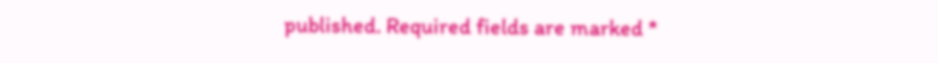published. Required fields are marked *